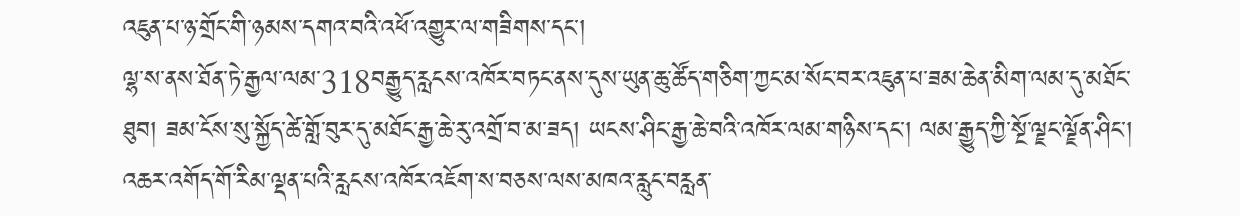འཇུན་པ་ཉ་གྲོང་གི་ཉམས་དགའ་བའི་འཕོ་འགྱུར་ལ་གཟིགས་དང་།
ལྷ་ས་ནས་ཐོན་ཏེ་རྒྱལ་ལམ་318བརྒྱུད་རླངས་འཁོར་བཏང་ནས་དུས་ཡུན་ཆུ་ཚོད་གཅིག་ཀྱང་མ་སོང་བར་འཇུན་པ་ཟམ་ཆེན་མིག་ལམ་དུ་མཐོང་ཐུབ། ཟམ་ངོས་སུ་སྐྱོད་ཚེ་གློ་བུར་དུ་མཐོང་རྒྱ་ཆེ་རུ་འགྲོ་བ་མ་ཟད། ཡངས་ཤིང་རྒྱ་ཆེ་བའི་འཁོར་ལམ་གཉིས་དང་། ལམ་རྒྱུད་ཀྱི་སྔོ་ལྗང་ལྗོན་ཤིང་། འཆར་འགོད་གོ་རིམ་ལྡན་པའི་རླངས་འཁོར་འཇོག་ས་བཅས་ལས་མཁའ་རླུང་བརླན་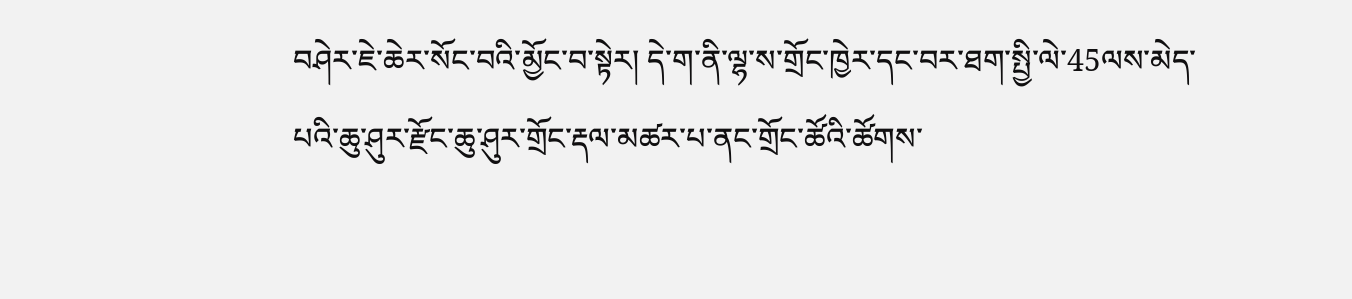བཤེར་ཇེ་ཆེར་སོང་བའི་མྱོང་བ་སྟེར། དེ་ག་ནི་ལྷ་ས་གྲོང་ཁྱེར་དང་བར་ཐག་སྤྱི་ལེ་45ལས་མེད་པའི་ཆུ་ཤུར་རྫོང་ཆུ་ཤུར་གྲོང་རྡལ་མཚར་པ་ནང་གྲོང་ཚོའི་ཚོགས་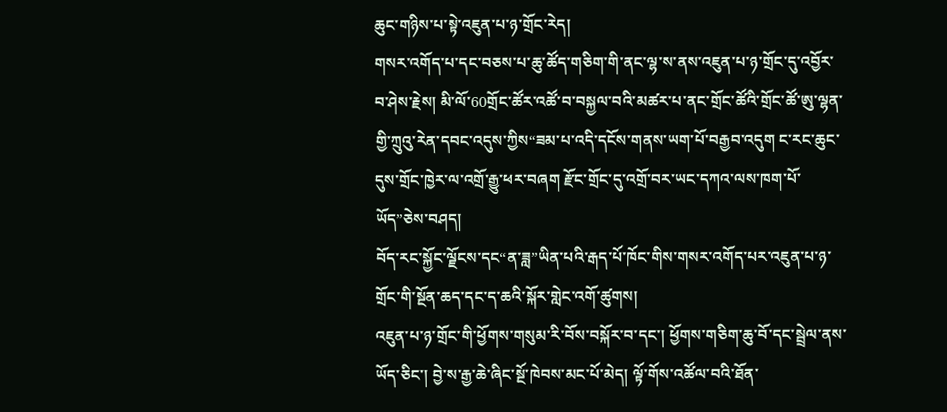ཆུང་གཉིས་པ་སྟེ་འཇུན་པ་ཉ་གྲོང་རེད།
གསར་འགོད་པ་དང་བཅས་པ་ཆུ་ཚོད་གཅིག་གི་ནང་ལྷ་ས་ནས་འཇུན་པ་ཉ་གྲོང་དུ་འབྱོར་བ་ཤེས་རྗེས། མི་ལོ་60གྲོང་ཚོར་འཚོ་བ་བསྐྱལ་བའི་མཚར་པ་ནང་གྲོང་ཚོའི་གྲོང་ཚོ་ཨུ་ལྷན་གྱི་ཀྲུའུ་རེན་དབང་འདུས་ཀྱིས“ཟམ་པ་འདི་དངོས་གནས་ཡག་པོ་བརྒྱབ་འདུག ང་རང་ཆུང་དུས་གྲོང་ཁྱེར་ལ་འགྲོ་རྒྱུ་ཕར་བཞག རྫོང་གྲོང་དུ་འགྲོ་བར་ཡང་དཀའ་ལས་ཁག་པོ་ཡོད”ཅེས་བཤད།
བོད་རང་སྐྱོང་ལྗོངས་དང“ན་ཟླ”ཡིན་པའི་རྒད་པོ་ཁོང་གིས་གསར་འགོད་པར་འཇུན་པ་ཉ་གྲོང་གི་སྔོན་ཆད་དང་ད་ཆའི་སྐོར་གླེང་འགོ་ཚུགས།
འཇུན་པ་ཉ་གྲོང་གི་ཕྱོགས་གསུམ་རི་བོས་བསྐོར་བ་དང་། ཕྱོགས་གཅིག་ཆུ་བོ་དང་སྦྲེལ་ནས་ཡོད་ཅིང་། བྱེ་ས་རྒྱ་ཆེ་ཞིང་སྔོ་ཁེབས་མང་པོ་མེད། ལྟོ་གོས་འཚོལ་བའི་ཐོན་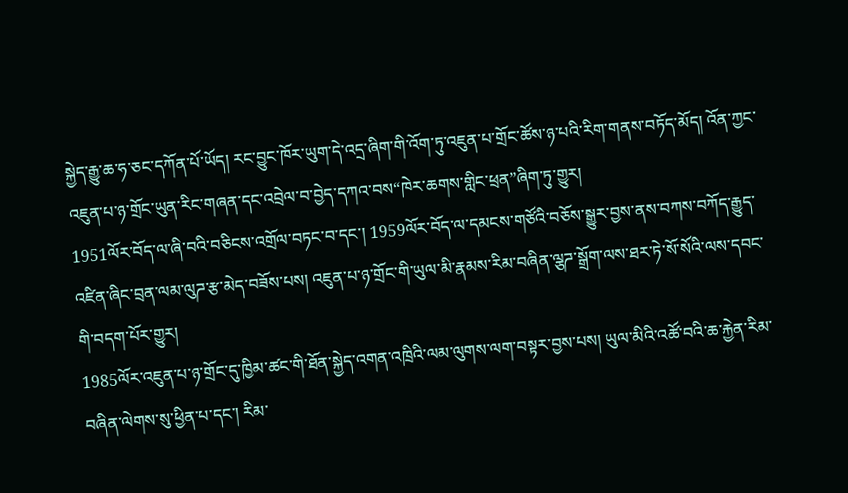སྐྱེད་རྒྱུ་ཆ་ཧ་ཅང་དཀོན་པོ་ཡོད། རང་བྱུང་ཁོར་ཡུག་དེ་འདྲ་ཞིག་གི་འོག་ཏུ་འཇུན་པ་གྲོང་ཚོས་ཉ་པའི་རིག་གནས་བཏོད་མོད། འོན་ཀྱང་འཇུན་པ་ཉ་གྲོང་ཡུན་རིང་གཞན་དང་འབྲེལ་བ་བྱེད་དཀའ་བས“ཁེར་ཆགས་གླིང་ཕྲན”ཞིག་ཏུ་གྱུར།
1951ལོར་བོད་ལ་ཞི་བའི་བཅིངས་འགྲོལ་བཏང་བ་དང་། 1959ལོར་བོད་ལ་དམངས་གཙོའི་བཅོས་སྒྱུར་བྱས་ནས་བཀས་བཀོད་རྒྱུད་འཛིན་ཞིང་བྲན་ལམ་ལུཌ་རྩ་མེད་བཟོས་པས། འཇུན་པ་ཉ་གྲོང་གི་ཡུལ་མི་རྣམས་རིམ་བཞིན་ལྕཌ་སྒྲོག་ལས་ཐར་ཏེ་སོ་སོའི་ལས་དབང་གི་བདག་པོར་གྱུར།
1985ལོར་འཇུན་པ་ཉ་གྲོང་དུ་ཁྱིམ་ཚང་གི་ཐོན་སྐྱེད་འགན་འཁྲིའི་ལམ་ལུགས་ལག་བསྟར་བྱས་པས། ཡུལ་མིའི་འཚོ་བའི་ཆ་རྐྱེན་རིམ་བཞིན་ལེགས་སུ་ཕྱིན་པ་དང་། རིམ་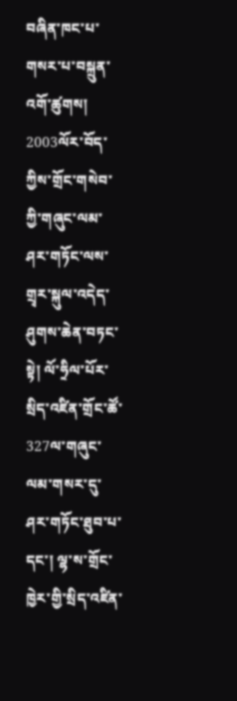བཞིན་ཁང་པ་གསར་པ་བསྐྲུན་འགོ་ཚུགས།
2003ལོར་བོད་ཀྱིས་གྲོང་གསེབ་ཀྱི་གཞུང་ལམ་ཤར་གཏོང་ལས་གྲྭར་སྐུལ་འདེད་ཤུགས་ཆེན་བཏང་སྟེ། ལོ་ཧྲིལ་པོར་སྲིད་འཛིན་གྲོང་ཚོ་327ལ་གཞུང་ལམ་གསར་དུ་ཤར་གཏོང་ཐུབ་པ་དང་། ལྷ་ས་གྲོང་ཁྱེར་གྱི་སྲིད་འཛིན་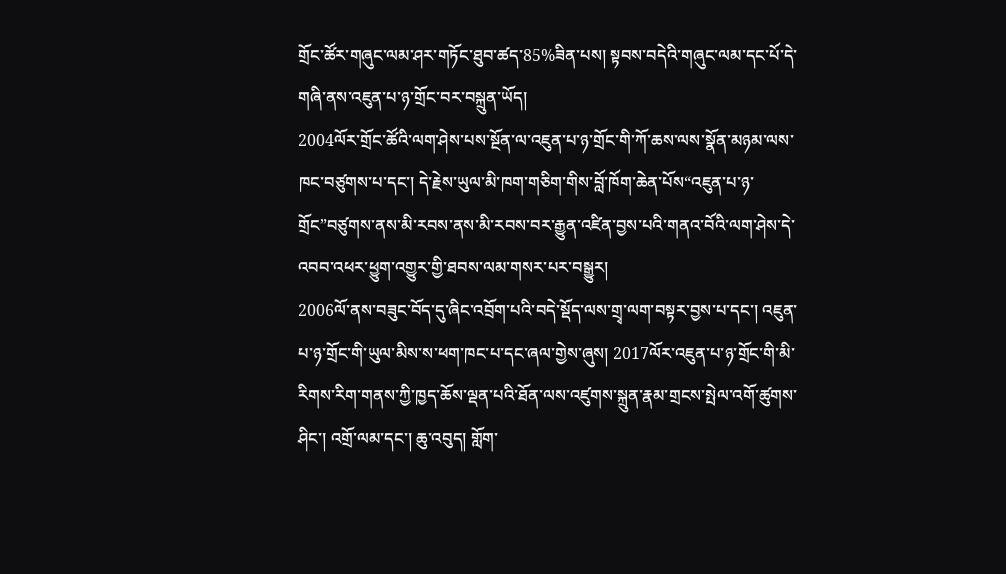གྲོང་ཚོར་གཞུང་ལམ་ཤར་གཏོང་ཐུབ་ཚད་85%ཟིན་པས། སྟབས་བདེའི་གཞུང་ལམ་དང་པོ་དེ་གཞི་ནས་འཇུན་པ་ཉ་གྲོང་བར་བསྐྲུན་ཡོད།
2004ལོར་གྲོང་ཚོའི་ལག་ཤེས་པས་སྔོན་ལ་འཇུན་པ་ཉ་གྲོང་གི་ཀོ་ཆས་ལས་སྣོན་མཉམ་ལས་ཁང་བཙུགས་པ་དང་། དེ་རྗེས་ཡུལ་མི་ཁག་གཅིག་གིས་བློ་ཁོག་ཆེན་པོས“འཇུན་པ་ཉ་གྲོང”བཙུགས་ནས་མི་རབས་ནས་མི་རབས་བར་རྒྱུན་འཛིན་བྱས་པའི་གནའ་བོའི་ལག་ཤེས་དེ་འབབ་འཕར་ཕྱུག་འགྱུར་གྱི་ཐབས་ལམ་གསར་པར་བསྒྱུར།
2006ལོ་ནས་བཟུང་བོད་དུ་ཞིང་འབྲོག་པའི་བདེ་སྡོད་ལས་གྲྭ་ལག་བསྟར་བྱས་པ་དང་། འཇུན་པ་ཉ་གྲོང་གི་ཡུལ་མིས་ས་ཕག་ཁང་པ་དང་ཞལ་གྱེས་ཞུས། 2017ལོར་འཇུན་པ་ཉ་གྲོང་གི་མི་རིགས་རིག་གནས་ཀྱི་ཁྱད་ཆོས་ལྡན་པའི་ཐོན་ལས་འཛུགས་སྐྲུན་རྣམ་གྲངས་སྤེལ་འགོ་ཚུགས་ཤིང་། འགྲོ་ལམ་དང་། ཆུ་འབུད། གློག་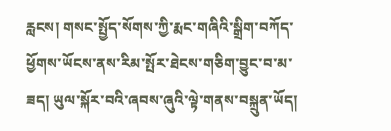རླངས། གསང་སྤྱོད་སོགས་ཀྱི་རྨང་གཞིའི་སྒྲིག་བཀོད་ཕྱོགས་ཡོངས་ནས་རིམ་སྤོར་ཐེངས་གཅིག་བྱུང་བ་མ་ཟད། ཡུལ་སྐོར་བའི་ཞབས་ཞུའི་ལྟེ་གནས་བསྐྲུན་ཡོད།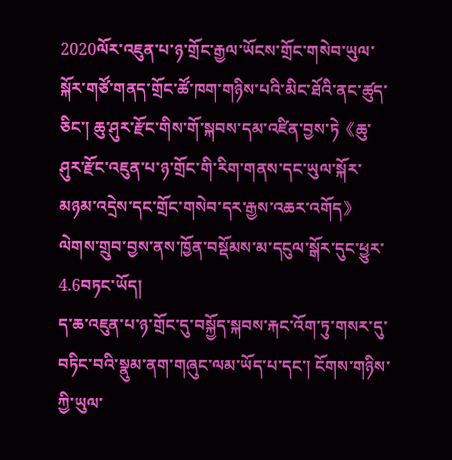2020ལོར་འཇུན་པ་ཉ་གྲོང་རྒྱལ་ཡོངས་གྲོང་གསེབ་ཡུལ་སྐོར་གཙོ་གནད་གྲོང་ཚོ་ཁག་གཉིས་པའི་མིང་ཐོའི་ནང་ཚུད་ཅིང་། ཆུ་ཤུར་རྫོང་གིས་གོ་སྐབས་དམ་འཛིན་བྱས་ཏེ《ཆུ་ཤུར་རྫོང་འཇུན་པ་ཉ་གྲོང་གི་རིག་གནས་དང་ཡུལ་སྐོར་མཉམ་འདྲེས་དང་གྲོང་གསེབ་དར་རྒྱས་འཆར་འགོད》ལེགས་གྲུབ་བྱས་ནས་ཁྱོན་བསྡོམས་མ་དངུལ་སྒོར་དུང་ཕྱུར་4.6བཏང་ཡོད།
ད་ཆ་འཇུན་པ་ཉ་གྲོང་དུ་བསྐྱོད་སྐབས་རྐང་འོག་ཏུ་གསར་དུ་བཏིང་བའི་སྣུམ་ནག་གཞུང་ལམ་ཡོད་པ་དང་། ངོགས་གཉིས་ཀྱི་ཡུལ་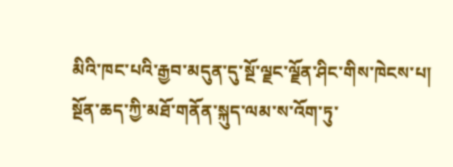མིའི་ཁང་པའི་རྒྱབ་མདུན་དུ་སྔོ་ལྗང་ལྗོན་ཤིང་གིས་ཁེངས་པ། སྔོན་ཆད་ཀྱི་མཐོ་གནོན་སྐུད་ལམ་ས་འོག་ཏུ་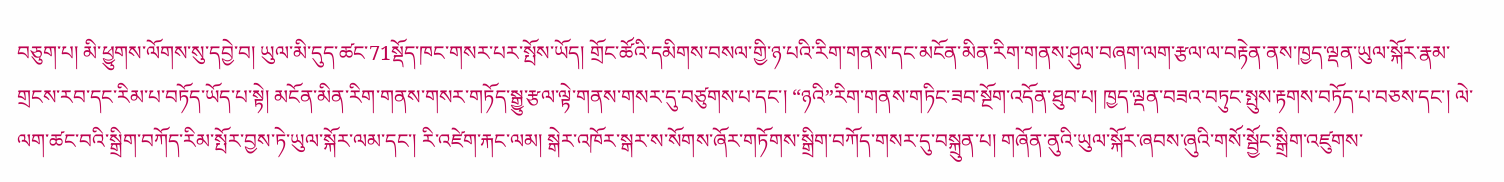བཅུག་པ། མི་ཕྱུགས་ལོགས་སུ་དབྱེ་བ། ཡུལ་མི་དུད་ཚང་71སྡོད་ཁང་གསར་པར་སྤོས་ཡོད། གྲོང་ཚོའི་དམིགས་བསལ་གྱི་ཉ་པའི་རིག་གནས་དང་མངོན་མིན་རིག་གནས་ཤུལ་བཞག་ལག་རྩལ་ལ་བརྟེན་ནས་ཁྱད་ལྡན་ཡུལ་སྐོར་རྣམ་གྲངས་རབ་དང་རིམ་པ་བཏོད་ཡོད་པ་སྟེ། མངོན་མིན་རིག་གནས་གསར་གཏོད་སྒྱུ་རྩལ་ལྟེ་གནས་གསར་དུ་བཙུགས་པ་དང་། “ཉའི”རིག་གནས་གཏིང་ཟབ་སྔོག་འདོན་ཐུབ་པ། ཁྱད་ལྡན་བཟའ་བཏུང་སྤུས་རྟགས་བཏོད་པ་བཅས་དང་། ལེ་ལག་ཚང་བའི་སྒྲིག་བཀོད་རིམ་སྤོར་བྱས་ཏེ་ཡུལ་སྐོར་ལམ་དང་། རི་འཛེག་རྐང་ལམ། སྒེར་འཁོར་སྒར་ས་སོགས་ཞོར་གཏོགས་སྒྲིག་བཀོད་གསར་དུ་བསྐྲུན་པ། གཞོན་ནུའི་ཡུལ་སྐོར་ཞབས་ཞུའི་གསོ་སྦྱོང་སྒྲིག་འཛུགས་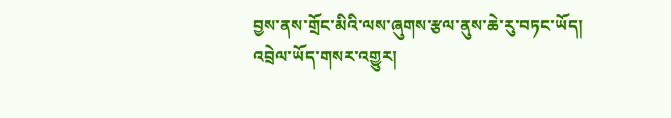བྱས་ནས་གྲོང་མིའི་ལས་ཞུགས་རྩལ་ནུས་ཆེ་རུ་བཏང་ཡོད།
འབྲེལ་ཡོད་གསར་འགྱུར།